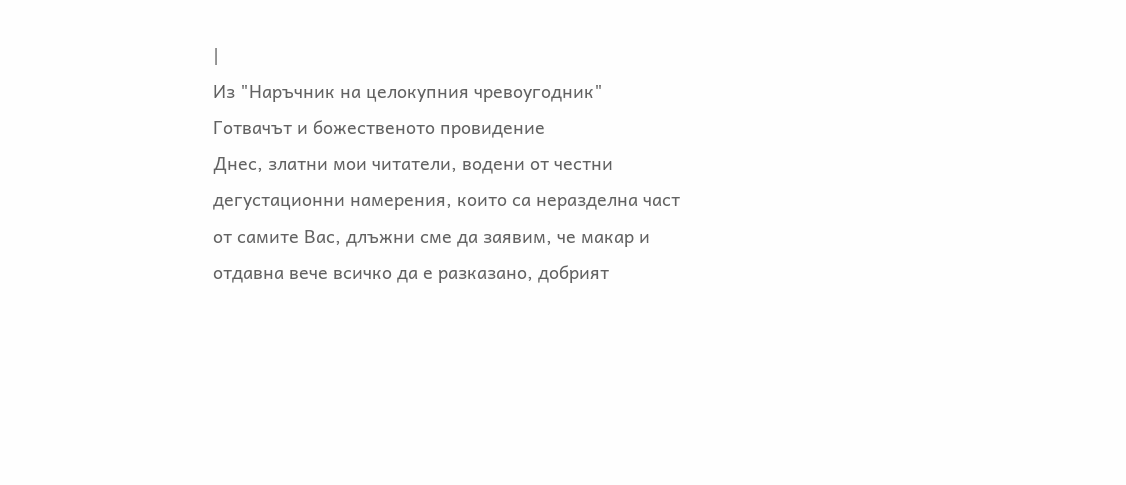|
Из "Наръчник на целокупния чревоугодник"
Готвачът и божественото провидение
Днес, златни мои читатели, водени от честни дегустационни намерения, които са неразделна част от самите Вас, длъжни сме да заявим, че макар и отдавна вече всичко да е разказано, добрият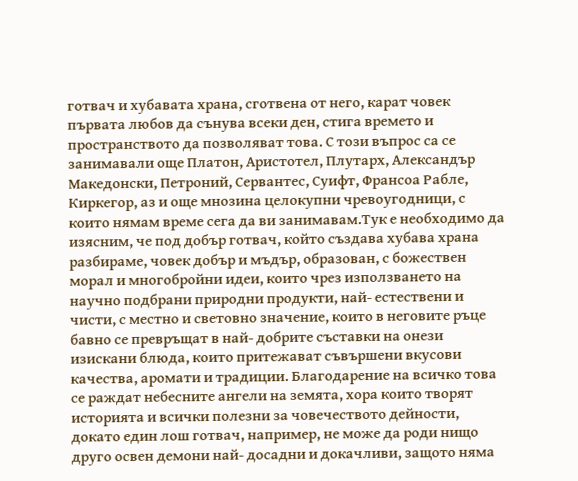готвач и хубавата храна, сготвена от него, карат човек първата любов да сънува всеки ден, стига времето и пространството да позволяват това. С този въпрос са се занимавали още Платон, Аристотел, Плутарх, Александър Македонски, Петроний, Сервантес, Суифт, Франсоа Рабле, Киркегор, аз и още мнозина целокупни чревоугодници, с които нямам време сега да ви занимавам.Тук е необходимо да изясним, че под добър готвач, който създава хубава храна разбираме, човек добър и мъдър, образован, с божествен морал и многобройни идеи, които чрез използването на научно подбрани природни продукти, най- естествени и чисти, с местно и световно значение, които в неговите ръце бавно се превръщат в най- добрите съставки на онези изискани блюда, които притежават съвършени вкусови качества, аромати и традиции. Благодарение на всичко това се раждат небесните ангели на земята, хора които творят историята и всички полезни за човечеството дейности, докато един лош готвач, например, не може да роди нищо друго освен демони най- досадни и докачливи, защото няма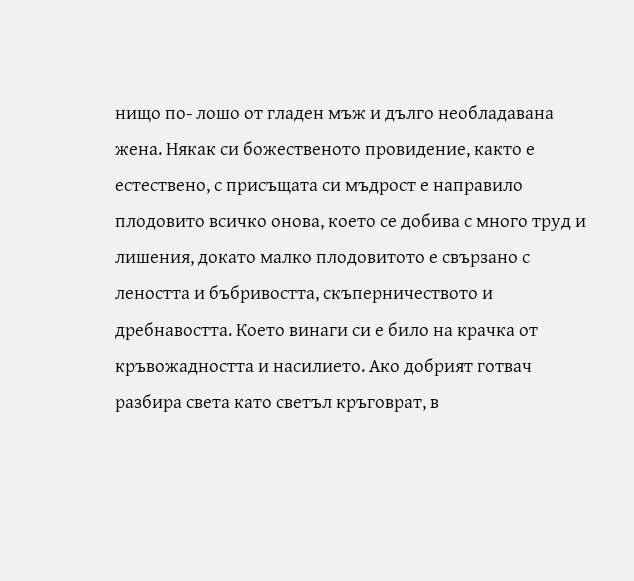нищо по- лошо от гладен мъж и дълго необладавана жена. Някак си божественото провидение, както е естествено, с присъщата си мъдрост е направило плодовито всичко онова, което се добива с много труд и лишения, докато малко плодовитото е свързано с леността и бъбривостта, скъперничеството и дребнавостта. Което винаги си е било на крачка от кръвожадността и насилието. Ако добрият готвач разбира света като светъл кръговрат, в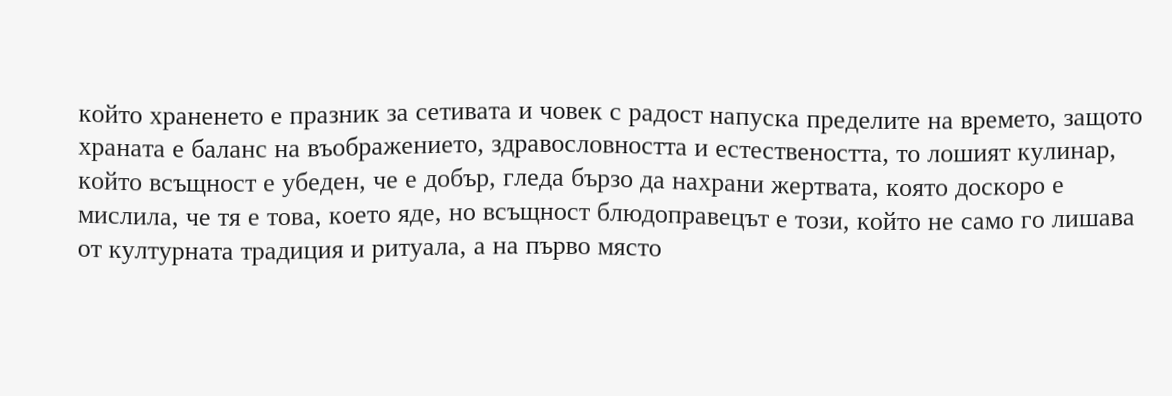който храненето е празник за сетивата и човек с радост напуска пределите на времето, защото храната е баланс на въображението, здравословността и естествеността, то лошият кулинар, който всъщност е убеден, че е добър, гледа бързо да нахрани жертвата, която доскоро е мислила, че тя е това, което яде, но всъщност блюдоправецът е този, който не само го лишава от културната традиция и ритуала, а на първо място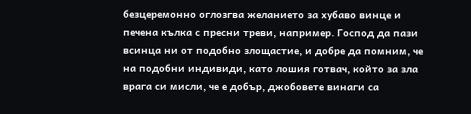безцеремонно оглозгва желанието за хубаво винце и печена кълка с пресни треви, например. Господ да пази всинца ни от подобно злощастие, и добре да помним, че на подобни индивиди, като лошия готвач, който за зла врага си мисли, че е добър, джобовете винаги са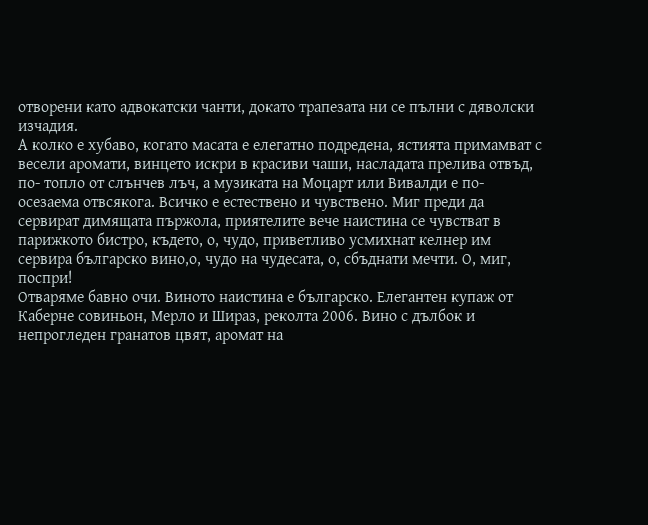отворени като адвокатски чанти, докато трапезата ни се пълни с дяволски изчадия.
А колко е хубаво, когато масата е елегатно подредена, ястията примамват с весели аромати, винцето искри в красиви чаши, насладата прелива отвъд, по- топло от слънчев лъч, а музиката на Моцарт или Вивалди е по- осезаема отвсякога. Всичко е естествено и чувствено. Миг преди да сервират димящата пържола, приятелите вече наистина се чувстват в парижкото бистро, където, о, чудо, приветливо усмихнат келнер им сервира българско вино,о, чудо на чудесата, о, сбъднати мечти. О, миг, поспри!
Отваряме бавно очи. Виното наистина е българско. Елегантен купаж от Каберне совиньон, Мерло и Шираз, реколта 2006. Вино с дълбок и непрогледен гранатов цвят, аромат на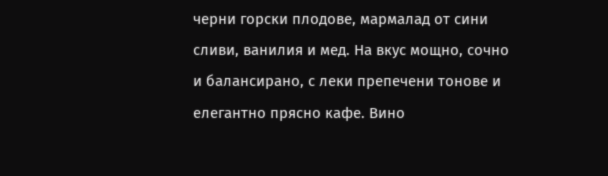черни горски плодове, мармалад от сини сливи, ванилия и мед. На вкус мощно, сочно и балансирано, с леки препечени тонове и елегантно прясно кафе. Вино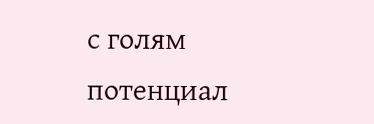с голям потенциал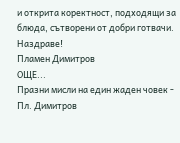и открита коректност, подходящи за блюда, сътворени от добри готвачи.
Наздраве!
Пламен Димитров
ОЩЕ...
Празни мисли на един жаден човек - Пл. Димитров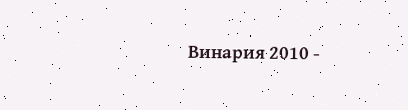Винария 2010 -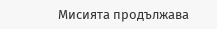Мисията продължава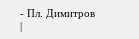- Пл. Димитров
|